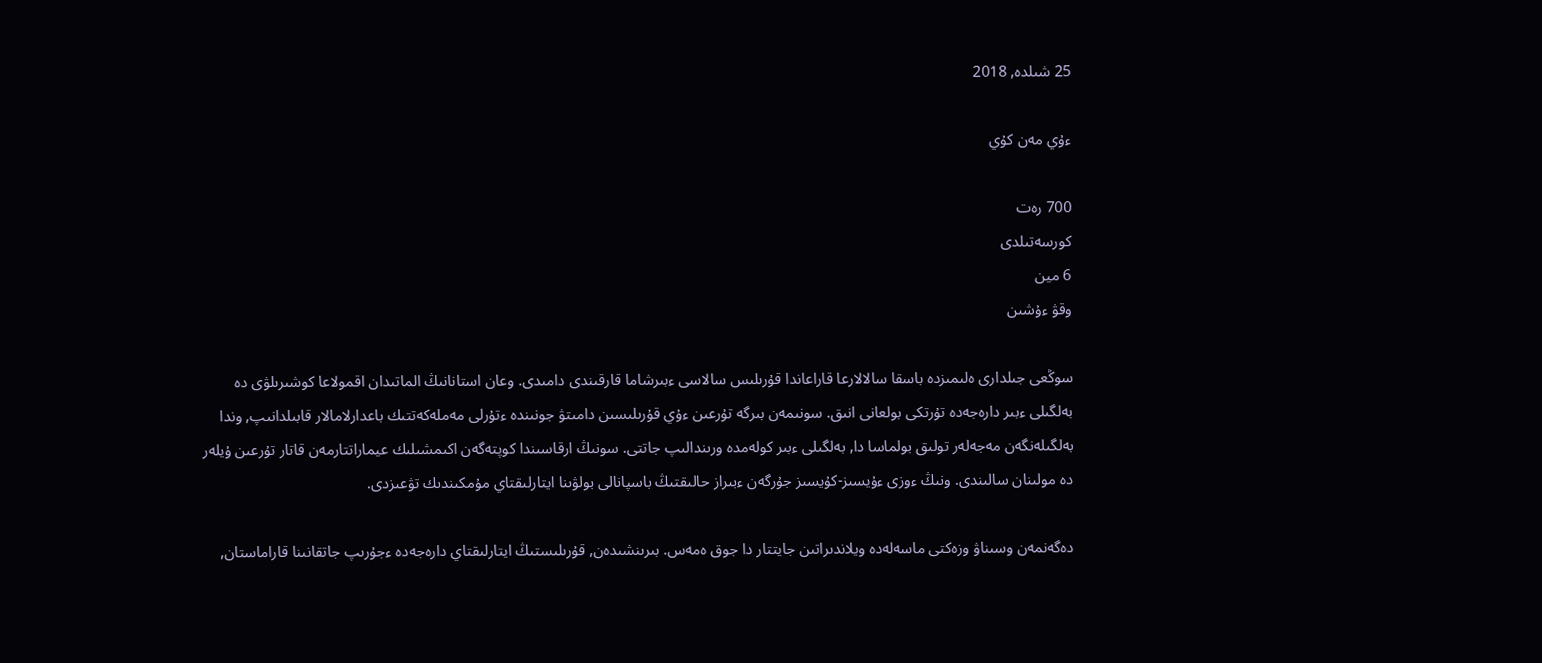25 شىلدە, 2018

ءۇي مەن كۇي

700 رەت
كورسەتىلدى
6 مين
وقۋ ءۇشىن

سوڭعى جىلدارى ەلىمىزدە باسقا سالالارعا قاراعاندا قۇرىلىس سالاسى ءبىرشاما قارقىندى دامىدى. وعان استانانىڭ الماتىدان اقمولاعا كوشىرىلۋى دە بەلگىلى ءبىر دارەجەدە تۇرتكى بولعانى انىق. سونىمەن بىرگە تۇرعىن ءۇي قۇرىلىسىن دامىتۋ جونىندە ءتۇرلى مەملەكەتتىك باعدارلامالار قابىلدانىپ, وندا بەلگىلەنگەن مەجەلەر تولىق بولماسا دا, بەلگىلى ءبىر كولەمدە ورىندالىپ جاتتى. سونىڭ ارقاسىندا كوپتەگەن اكىمشىلىك عيماراتتارمەن قاتار تۇرعىن ۇيلەر دە مولىنان سالىندى. ونىڭ ءوزى ءۇيسىز-كۇيسىز جۇرگەن ءبىراز حالىقتىڭ باسپانالى بولۋىنا ايتارلىقتاي مۇمكىندىك تۋعىزدى.

دەگەنمەن وسىناۋ وزەكتى ماسەلەدە ويلاندىراتىن جايتتار دا جوق ەمەس. بىرىنشىدەن, قۇرىلىستىڭ ايتارلىقتاي دارەجەدە ءجۇرىپ جاتقانىنا قاراماستان,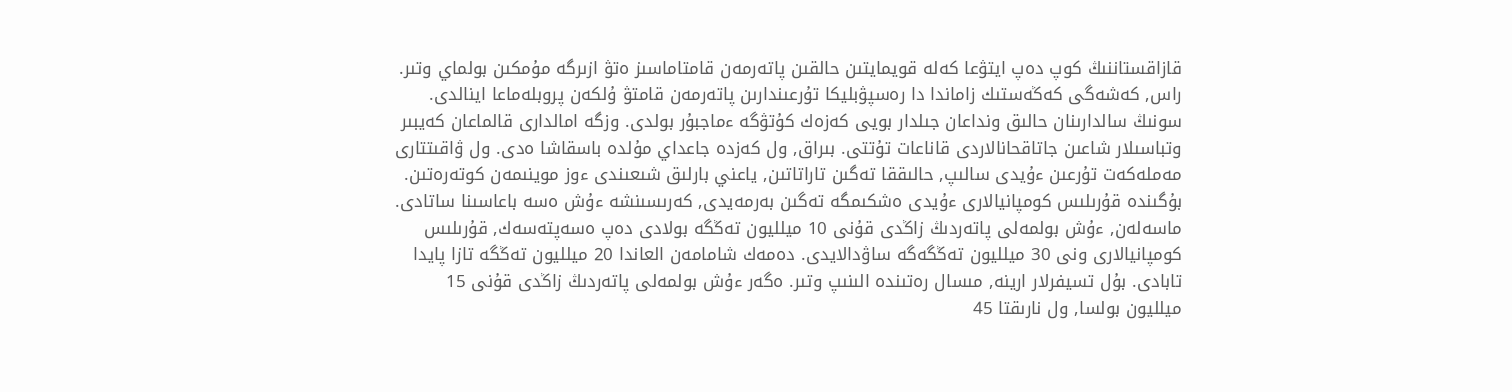قازاقستاننىڭ كوپ دەپ ايتۋعا كەلە قويمايتىن حالقىن پاتەرمەن قامتاماسىز ەتۋ ازىرگە مۇمكىن بولماي وتىر. راس, كەشەگى كەڭەستىك زاماندا دا رەسپۋبليكا تۇرعىندارىن پاتەرمەن قامتۋ ۇلكەن پروبلەماعا اينالدى. سونىڭ سالدارىنان حالىق ونداعان جىلدار بويى كەزەك كۇتۋگە ءماجبۇر بولدى. وزگە امالدارى قالماعان كەيبىر وتباسىلار شاعىن جاتاقحانالاردى قاناعات تۇتتى. بىراق, ول كەزدە جاعداي مۇلدە باسقاشا ەدى. ول ۋاقىتتارى مەملەكەت تۇرعىن ءۇيدى سالىپ, حالىققا تەگىن تاراتاتىن, ياعني بارلىق شىعىندى ءوز موينىمەن كوتەرەتىن. بۇگىندە قۇرىلىس كومپانيالارى ءۇيدى ەشكىمگە تەگىن بەرمەيدى, كەرىسىنشە ءۇش ەسە باعاسىنا ساتادى. ماسەلەن, ءۇش بولمەلى پاتەردىڭ زاڭدى قۇنى 10 ميلليون تەڭگە بولادى دەپ ەسەپتەسەك, قۇرىلىس كومپانيالارى ونى 30 ميلليون تەڭگەگە ساۋدالايدى. دەمەك شامامەن العاندا 20 ميلليون تەڭگە تازا پايدا تابادى. بۇل تسيفرلار ارينە, مىسال رەتىندە الىنىپ وتىر. ەگەر ءۇش بولمەلى پاتەردىڭ زاڭدى قۇنى 15 ميلليون بولسا, ول نارىقتا 45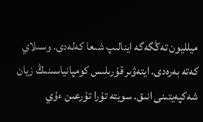ميلليون تەڭگەگە اينالىپ شىعا كەلەدى. وسىلاي كەتە بەرەدى. ايتەۋىر قۇرىلىس كومپانياسىنىڭ زيان شەكپەيتىنى انىق. سويتە تۇرا تۇرعىن ءۇي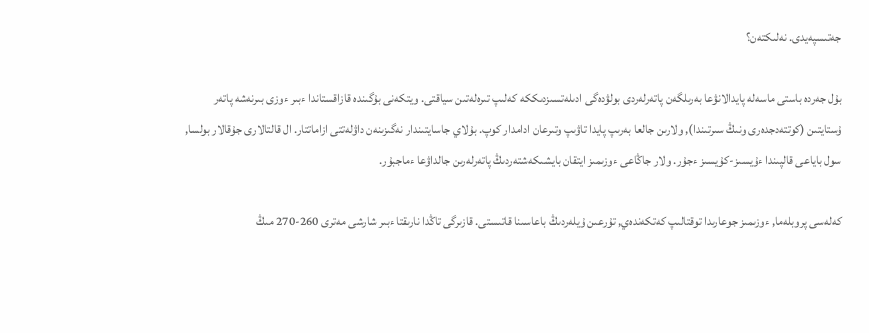جەتىسپەيدى. نەلىكتەن؟

بۇل جەردە باستى ماسەلە پايدالانۋعا بەرىلگەن پاتەرلەردى بولۋدەگى ادىلەتسىزدىككە كەلىپ تىرەلەتىن سياقتى. ويتكەنى بۇگىندە قازاقستاندا ءبىر ءوزى بىرنەشە پاتەر ۇستايتىن (كوتتەدجدەرى ونىڭ سىرتىندا), ولارىن جالعا بەرىپ پايدا تاۋىپ وتىرعان ادامدار كوپ. بۇلاي جاسايتىندار نەگىزىنەن داۋلەتتى ازاماتتار. ال قالتالارى جۇقالار بولسا, سول باياعى قالپىندا ءۇيسىز-كۇيسىز ءجۇر. ولار جاڭاعى ءوزىمىز ايتقان بايشىكەشتەردىڭ پاتەرلەرىن جالداۋعا ءماجبۇر.

كەلەسى پروبلەما, ءوزىمىز جوعارىدا توقتالىپ كەتكەندەي, تۇرعىن ۇيلەردىڭ باعاسىنا قاتىستى. قازىرگى تاڭدا نارىقتا ءبىر شارشى مەترى 260-270 مىڭ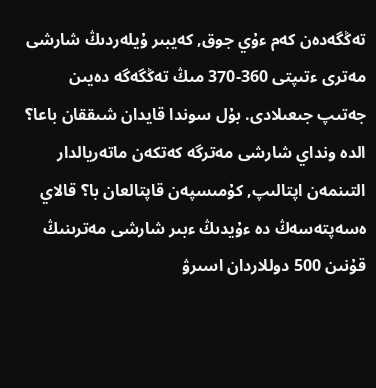تەڭگەدەن كەم ءۇي جوق, كەيبىر ۇيلەردىڭ شارشى مەترى ءتىپتى 360-370 مىڭ تەڭگەگە دەيىن جەتىپ جىعىلادى. بۇل سوندا قايدان شىققان باعا؟ الدە ونداي شارشى مەترگە كەتكەن ماتەريالدار التىنمەن اپتالىپ, كۇمىسپەن قاپتالعان با؟ قالاي ەسەپتەسەڭ دە ءۇيدىڭ ءبىر شارشى مەترىنىڭ قۇنىن 500 دوللاردان اسىرۋ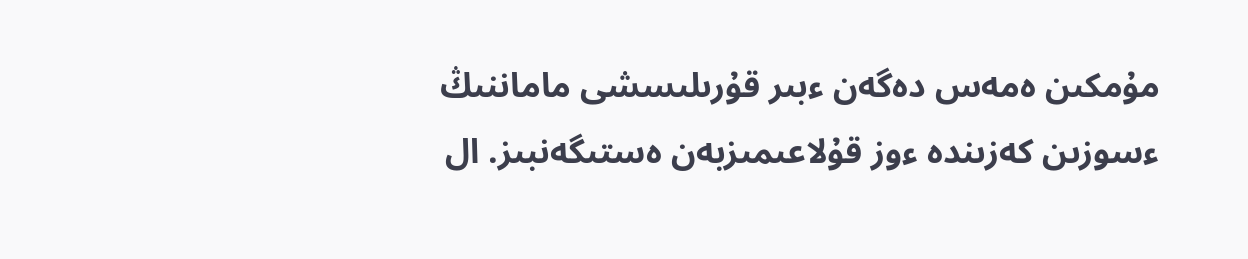مۇمكىن ەمەس دەگەن ءبىر قۇرىلىسشى ماماننىڭ ءسوزىن كەزىندە ءوز قۇلاعىمىزبەن ەستىگەنبىز. ال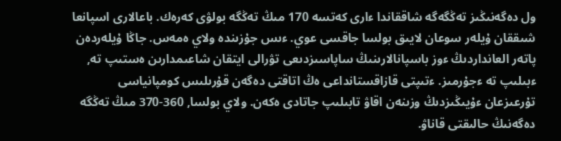ول دەگەنىڭىز تەڭگەگە شاققاندا ءارى كەتسە 170 مىڭ تەڭگە بولۋى كەرەك. باعالارى اسپانعا شىققان ۇيلەر سوعان لايىق بولسا جاقسى عوي. ءىس جۇزىندە ولاي ەمەس. جاڭا ۇيلەردەن پاتەر العانداردىڭ ءوز باسپانالارىنىڭ ساپاسىزدىعى تۋرالى ايتقان شاعىمدارىن ەستىپ تە, ءبىلىپ تە ءجۇرمىز. ءتىپتى قازاقستانداعى ەڭ اتاقتى دەگەن قۇرىلىس كومپانياسى تۇرعىزعان ءۇيىڭىزدىڭ وزىنەن اقاۋ تابىلىپ جاتادى ەكەن. ولاي بولسا, 360-370 مىڭ تەڭگە دەگەنىڭ حالىقتى قاناۋ.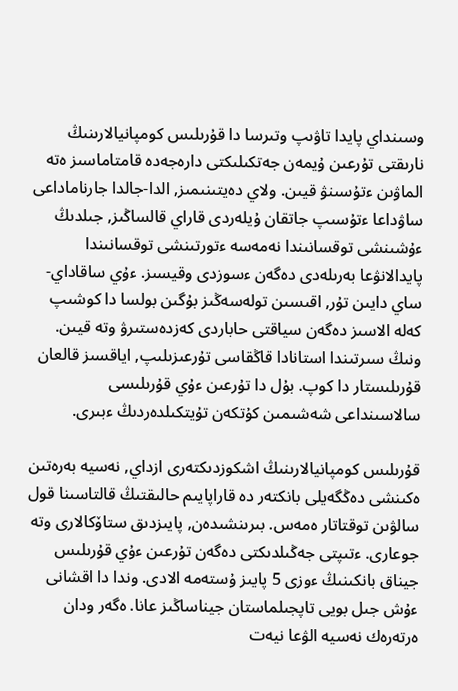وسىنداي پايدا تاۋىپ وتىرسا دا قۇرىلىس كومپانيالارىنىڭ نارىقتى تۇرعىن ۇيمەن جەتكىلىكتى دارەجەدە قامتاماسىز ەتە الماۋىن ءتۇسىنۋ قيىن. ولاي دەيتىنىمىز, الدا-جالدا جارناماداعى ساۋداعا ءتۇسىپ جاتقان ۇيلەردى قاراي قالساڭىز, جىلدىڭ ءۇشىنشى توقسانىندا نەمەسە ءتورتىنشى توقسانىندا پايدالانۋعا بەرىلەدى دەگەن ءسوزدى وقيسىز. ءۇي ساقاداي-ساي دايىن تۇر, اقىسىن تولەسەڭىز بۇگىن بولسا دا كوشىپ كەلە الاسىز دەگەن سياقتى حاباردى كەزدەستىرۋ وتە قيىن. ونىڭ سىرتىندا استانادا قاڭقاسى تۇرعىزىلىپ, اياقسىز قالعان قۇرىلىستار دا كوپ. بۇل دا تۇرعىن ءۇي قۇرىلىسى سالاسىنداعى شەشىمىن كۇتكەن تۇيتكىلدەردىڭ ءبىرى.

قۇرىلىس كومپانيالارىنىڭ اشكوزدىكتەرى ازداي, نەسيە بەرەتىن ەكىنشى دەڭگەيلى بانكتەر دە قاراپايىم حالىقتىڭ قالتاسىنا قول سالۋىن توقتاتار ەمەس. بىرىنشىدەن, پايىزدىق ستاۆكالارى وتە جوعارى. ءتىپتى جەڭىلدىكتى دەگەن تۇرعىن ءۇي قۇرىلىس جيناق بانكىنىڭ ءوزى 5 پايىز ۇستەمە الادى. وندا دا اقشانى ءۇش جىل بويى تاپجىلماستان جيناساڭىز عانا. ەگەر ودان ەرتەرەك نەسيە الۋعا نيەت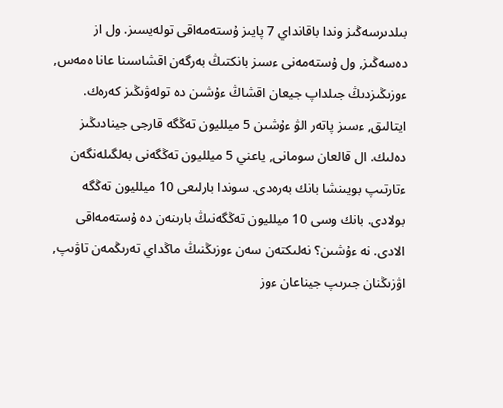بىلدىرسەڭىز وندا باقانداي 7 پايىز ۇستەمەاقى تولەيسىز. ول از دەسەڭىز, ول ۇستەمەنى ءسىز بانكتىڭ بەرگەن اقشاسىنا عانا ەمەس, ءوزىڭىزدىڭ جىلداپ جيعان اقشاڭ ءۇشىن دە تولەۋىڭىز كەرەك. ايتالىق, ءسىز پاتەر الۋ ءۇشىن 5 ميلليون تەڭگە قارجى جينادىڭىز دەلىك. ال قالعان سومانى, ياعني 5 ميلليون تەڭگەنى بەلگىلەنگەن ءتارتىپ بويىنشا بانك بەرەدى. سوندا بارلىعى 10 ميلليون تەڭگە بولادى. بانك وسى 10 ميلليون تەڭگەنىڭ بارىنەن دە ۇستەمەاقى الادى. نە ءۇشىن؟ نەلىكتەن سەن ءوزىڭنىڭ ماڭداي تەرىڭمەن تاۋىپ, اۋزىڭنان جىرىپ جيناعان ءوز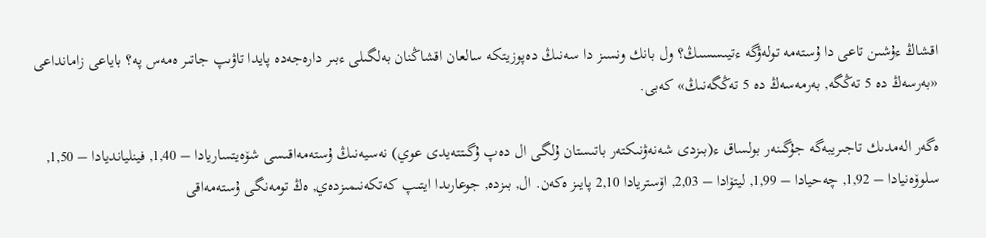اقشاڭ ءۇشىن تاعى دا ۇستەمە تولەۋگە ءتيىسسىڭ؟ ول بانك ونسىز دا سەنىڭ دەپوزيتكە سالعان اقشاڭنان بەلگىلى ءبىر دارەجەدە پايدا تاۋىپ جاتىر ەمەس پە؟ باياعى زامانداعى «بەرسەڭ دە 5 تەڭگە, بەرمەسەڭ دە 5 تەڭگەنىڭ» كەبى.

ەگەر الەمدىك تاجىريبەگە جۇگىنەر بولساق ء(بىزدى شەنەۋنىكتەر باتىستان ۇلگى ال دەپ ۇگىتتەيدى عوي) نەسيەنىڭ ۇستەمەاقىسى شۆەيتساريادا – 1,40, فينليانديادا – 1,50, سلوۆەنيادا – 1,92, چەحيادا – 1,99, ليتۆادا – 2,03, اۆستريادا 2,10 پايىز ەكەن. ال, بىزدە, جوعارىدا ايتىپ كەتكەنىمىزدەي, ەڭ تومەنگى ۇستەمەاقى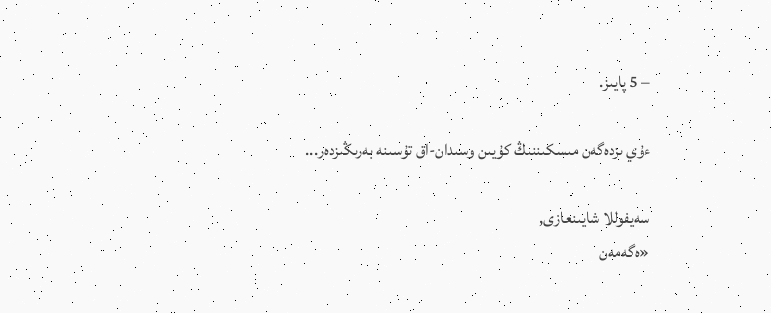– 5 پايىز.

ءۇي ىزدەگەن مىسكىننىڭ كۇيىن وسىدان-اق تۇسىنە بەرىڭىزدەر...

سەيفوللا شايىنعازى,
«ەگەمەن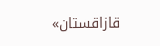قازاقستان»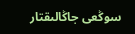سوڭعى جاڭالىقتار